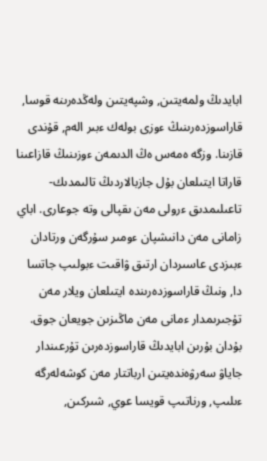ابايدىڭ ولمەيتىن, وشپەيتىن ولەڭدەرىنە قوسا, قاراسوزدەرىنىڭ ءوزى بولەك ءبىر الەم, قۇندى قازىنا. وزگە ەمەس ەڭ الدىمەن ءوزىنىڭ قازاعىنا قاراتا ايتىلعان بۇل جازبالاردىڭ تالىمدىك-تاعىلىمدىق ءرولى مەن ىقپالى وتە جوعارى. اباي زامانى مەن دانىشپان ءومىر سۇرگەن ورتادان ءبىزدى عاسىردان ارتىق ۋاقىت ءبولىپ جاتسا دا, ونىڭ قاراسوزدەرىندە ايتىلعان ويلار مەن تۇجىرىمدار ءمانى مەن ماڭىزىن جويعان جوق.
بۇدان بۇرىن ابايدىڭ قاراسوزدەرىن تۇرعىندار جاياۋ سەرۋەندەيتىن ارباتتار مەن كوشەلەرگە ءىلىپ, ورناتىپ قويسا عوي, شىركىن,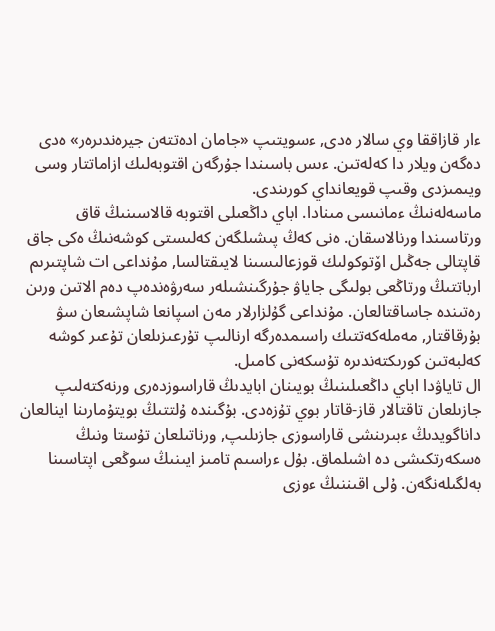ءار قازاققا وي سالار ەدى, ءسويتىپ «جامان ادەتتەن جيرەندىرەر» ەدى دەگەن ويلار دا كەلەتىن. ءىس باسىندا جۇرگەن اقتوبەلىك ازاماتتار وسى ويىمىزدى وقىپ قويعانداي كورىندى.
ماسەلەنىڭ ءمانىسى مىنادا. اباي داڭعىلى اقتوبە قالاسىنىڭ قاق ورتاسىندا ورنالاسقان. ەنى كەڭ پىشىلگەن كەلىستى كوشەنىڭ ەكى جاق قاپتالى جەڭىل اۆتوكولىك قوزعالىسىنا لايىقتالسا, مۇنداعى ات شاپتىرىم ارباتتىڭ ورتاڭعى بولىگى جاياۋ جۇرگىنشىلەر سەرۋەندەپ دەم الاتىن ورىن رەتىندە جاساقتالعان. مۇنداعى گۇلزارلار مەن اسپانعا شاپشىعان سۋ بۇرقاقتار, مەملەكەتتىك راسىمدەرگە ارنالىپ تۇرعىزىلعان تۇعىر كوشە كەلبەتىن كورىكتەندىرە تۇسكەنى كامىل.
ال تاياۋدا اباي داڭعىلىنىڭ بويىنان ابايدىڭ قاراسوزدەرى ورنەكتەلىپ جازىلعان تاقتالار قاز-قاتار بوي تۇزەدى. بۇگىندە ۇلتتىڭ بويتۇمارىنا اينالعان داناگويدىڭ ءبىرىنشى قاراسوزى جازىلىپ, ورناتىلعان تۇستا ونىڭ ەسكەرتكىشى دە اشىلماق. بۇل ءراسىم تامىز ايىنىڭ سوڭعى اپتاسىنا بەلگىلەنگەن. ۇلى اقىننىڭ ءوزى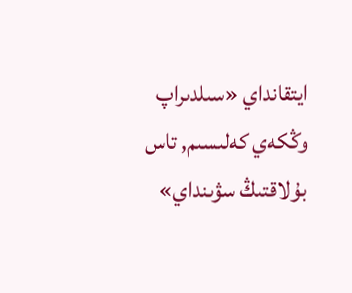ايتقانداي «سىلدىراپ وڭكەي كەلىسىم, تاس بۇلاقتىڭ سۋىنداي»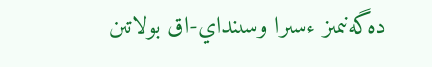دەگەنىمىز ءسىرا وسىنداي-اق بولاتىن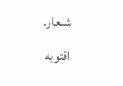شىعار.
اقتوبە